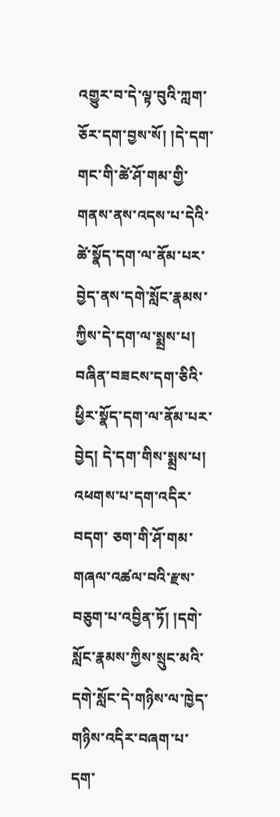འགྱུར་བ་དེ་ལྟ་བུའི་ཀླག་ཅོར་དག་བྱས་སོ། །དེ་དག་གང་གི་ཚེ་ཤོ་གམ་གྱི་གནས་ནས་འདས་པ་དེའི་ཚེ་སྣོད་དག་ལ་ནོམ་པར་བྱེད་ནས་དགེ་སློང་རྣམས་ཀྱིས་དེ་དག་ལ་སྨྲས་པ། བཞིན་བཟངས་དག་ཅིའི་ཕྱིར་སྣོད་དག་ལ་ནོམ་པར་བྱེད། དེ་དག་གིས་སྨྲས་པ། འཕགས་པ་དག་འདིར་བདག་ ཅག་གི་ཤོ་གམ་གཞལ་འཚལ་བའི་རྫས་བཅུག་པ་འབྱིན་ཏོ། །དགེ་སློང་རྣམས་ཀྱིས་སྲུང་མའི་དགེ་སློང་དེ་གཉིས་ལ་ཁྱེད་གཉིས་འདིར་བཞག་པ་དག་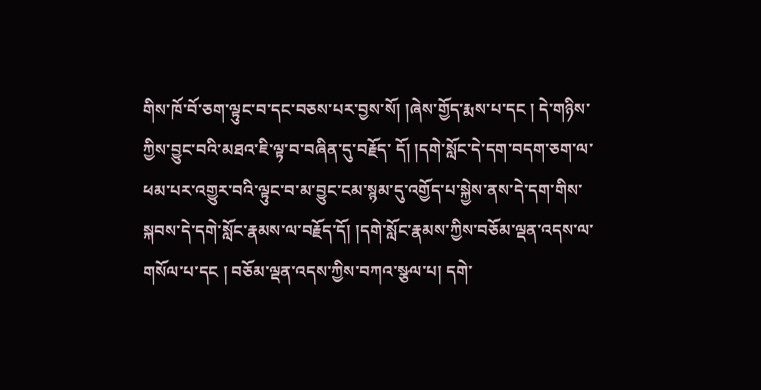གིས་ཁོ་བོ་ཅག་ལྟུང་བ་དང་བཅས་པར་བྱས་སོ། །ཞེས་གྱོད་རྨས་པ་དང ། དེ་གཉིས་ཀྱིས་བྱུང་བའི་མཐའ་ཇི་ལྟ་བ་བཞིན་དུ་བརྗོད་ དོ། །དགེ་སློང་དེ་དག་བདག་ཅག་ལ་ཕམ་པར་འགྱུར་བའི་ལྟུང་བ་མ་བྱུང་ངམ་སྙམ་དུ་འགྱོད་པ་སྐྱེས་ནས་དེ་དག་གིས་སྐབས་དེ་དགེ་སློང་རྣམས་ལ་བརྗོད་དོ། །དགེ་སློང་རྣམས་ཀྱིས་བཅོམ་ལྡན་འདས་ལ་གསོལ་པ་དང ། བཅོམ་ལྡན་འདས་ཀྱིས་བཀའ་སྩལ་པ། དགེ་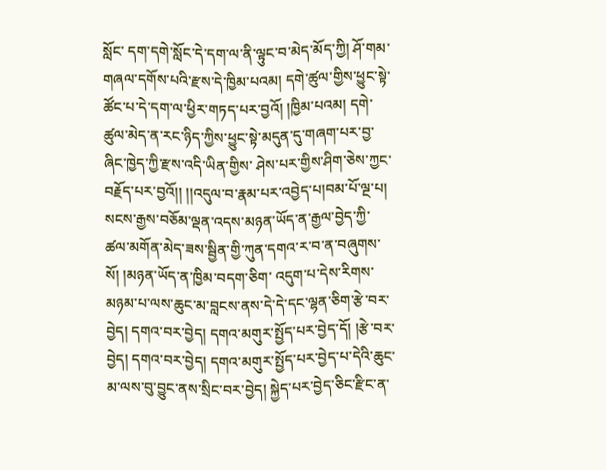སློང་ དག་དགེ་སློང་དེ་དག་ལ་ནི་ལྟུང་བ་མེད་མོད་ཀྱི། ཤོ་གམ་གཞལ་དགོས་པའི་རྫས་དེ་ཁྱིམ་པའམ། དགེ་ཚུལ་གྱིས་ཕྱུང་སྟེ་ཚོང་པ་དེ་དག་ལ་ཕྱིར་གཏད་པར་བྱའོ། །ཁྱིམ་པའམ། དགེ་ཚུལ་མེད་ན་རང་ཉིད་ཀྱིས་ཕྱུང་སྟེ་མདུན་དུ་གཞག་པར་བྱ་ཞིང་ཁྱེད་ཀྱི་རྫས་འདི་ཡིན་གྱིས་ ཤེས་པར་གྱིས་ཤིག་ཅེས་ཀྱང་བརྗོད་པར་བྱའོ།། །།འདུལ་བ་རྣམ་པར་འབྱེད་པ།བམ་པོ་ལྔ་པ། སངས་རྒྱས་བཅོམ་ལྡན་འདས་མཉན་ཡོད་ན་རྒྱལ་བྱེད་ཀྱི་ཚལ་མགོན་མེད་ཟས་སྦྱིན་གྱི་ཀུན་དགའ་ར་བ་ན་བཞུགས་སོ། །མཉན་ཡོད་ན་ཁྱིམ་བདག་ཅིག་ འདུག་པ་དེས་རིགས་མཉམ་པ་ལས་ཆུང་མ་བླངས་ནས་དེ་དེ་དང་ལྷན་ཅིག་རྩེ་བར་བྱེད། དགའ་བར་བྱེད། དགའ་མགུར་སྤྱོད་པར་བྱེད་དོ། །རྩེ་བར་བྱེད། དགའ་བར་བྱེད། དགའ་མགུར་སྤྱོད་པར་བྱེད་པ་དེའི་ཆུང་མ་ལས་བུ་བྱུང་ནས་སྲིང་བར་བྱེད། སྐྱེད་པར་བྱེད་ཅིང་རྫིང་ན་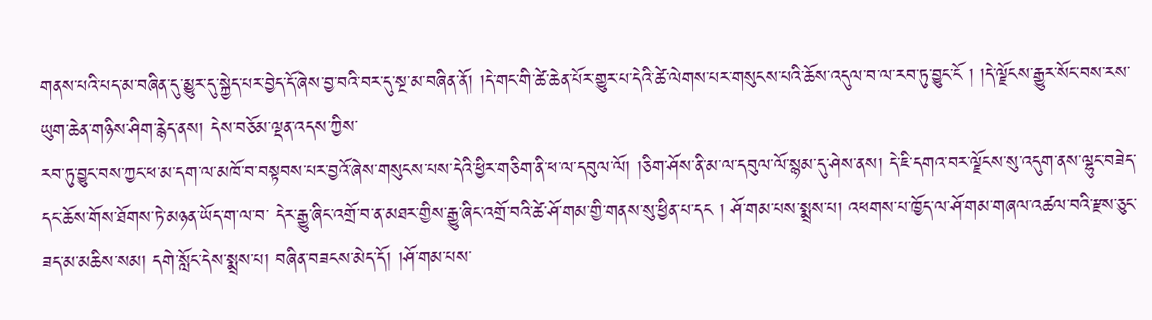གནས་པའི་པད་མ་བཞིན་དུ་མྱུར་དུ་སྐྱེད་པར་བྱེད་དོ་ཞེས་བྱ་བའི་བར་དུ་སྔ་མ་བཞིན་ནོ། །དེ་གང་གི་ཚེ་ཆེན་པོར་གྱུར་པ་དེའི་ཚེ་ལེགས་པར་གསུངས་པའི་ཆོས་འདུལ་བ་ལ་རབ་ཏུ་བྱུང་ངོ ། །དེ་ལྗོངས་རྒྱུར་སོང་བས་རས་ཡུག་ཆེན་གཉིས་ཤིག་རྙེད་ནས། དེས་བཅོམ་ལྡན་འདས་ཀྱིས་
རབ་ཏུ་བྱུང་བས་ཀྱང་ཕ་མ་དག་ལ་མཁོ་བ་བསྟབས་པར་བྱའོ་ཞེས་གསུངས་པས་དེའི་ཕྱིར་གཅིག་ནི་ཕ་ལ་དབུལ་ལོ། །ཅིག་ཤོས་ནི་མ་ལ་དབུལ་ལོ་སྙམ་དུ་ཤེས་ནས། དེ་ཇི་དགའ་བར་ལྗོངས་སུ་འདུག་ནས་ལྷུང་བཟེད་དང་ཆོས་གོས་ཐོགས་ཏེ་མཉན་ཡོད་ག་ལ་བ་ དེར་རྒྱུ་ཞིང་འགྲོ་བ་ན་མཐར་གྱིས་རྒྱུ་ཞིང་འགྲོ་བའི་ཚེ་ཤོ་གམ་གྱི་གནས་སུ་ཕྱིན་པ་དང ། ཤོ་གམ་པས་སྨྲས་པ། འཕགས་པ་ཁྱོད་ལ་ཤོ་གམ་གཞལ་འཚལ་བའི་རྫས་ཅུང་ཟད་མ་མཆིས་སམ། དགེ་སློང་དེས་སྨྲས་པ། བཞིན་བཟངས་མེད་དོ། །ཤོ་གམ་པས་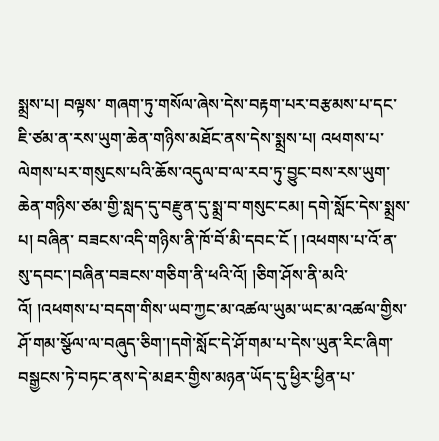སྨྲས་པ། བལྟས་ གཞག་ཏུ་གསོལ་ཞེས་དེས་བརྟག་པར་བརྩམས་པ་དང་ཇི་ཙམ་ན་རས་ཡུག་ཆེན་གཉིས་མཐོང་ནས་དེས་སྨྲས་པ། འཕགས་པ་ལེགས་པར་གསུངས་པའི་ཆོས་འདུལ་བ་ལ་རབ་ཏུ་བྱུང་བས་རས་ཡུག་ཆེན་གཉིས་ཙམ་གྱི་སླད་དུ་བརྫུན་དུ་སྨྲ་བ་གསུང་ངམ། དགེ་སློང་དེས་སྨྲས་པ། བཞིན་ བཟངས་འདི་གཉིས་ནི་ཁོ་བོ་མི་དབང་ངོ ། །འཕགས་པ་འོ་ན་སུ་དབང་།བཞིན་བཟངས་གཅིག་ནི་ཕའི་འོ། །ཅིག་ཤོས་ནི་མའི་འོ། །འཕགས་པ་བདག་གིས་ཡབ་ཀྱང་མ་འཚལ་ཡུམ་ཡང་མ་འཚལ་གྱིས་ཤོ་གམ་སྩོལ་ལ་བཞུད་ཅིག་།དགེ་སློང་དེ་ཤོ་གམ་པ་དེས་ཡུན་རིང་ཞིག་ བསྒྱངས་ཏེ་བཏང་ནས་དེ་མཐར་གྱིས་མཉན་ཡོད་དུ་ཕྱིར་ཕྱིན་པ་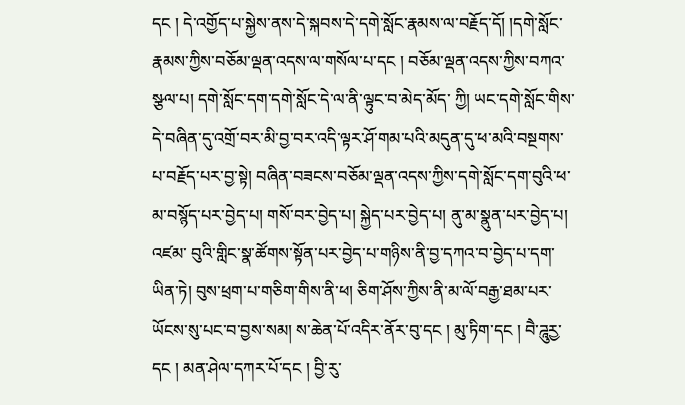དང ། དེ་འགྱོད་པ་སྐྱེས་ནས་དེ་སྐབས་དེ་དགེ་སློང་རྣམས་ལ་བརྗོད་དོ། །དགེ་སློང་རྣམས་ཀྱིས་བཅོམ་ལྡན་འདས་ལ་གསོལ་པ་དང ། བཅོམ་ལྡན་འདས་ཀྱིས་བཀའ་སྩལ་པ། དགེ་སློང་དག་དགེ་སློང་དེ་ལ་ནི་ལྟུང་བ་མེད་མོད་ ཀྱི། ཡང་དགེ་སློང་གིས་དེ་བཞིན་དུ་འགྲོ་བར་མི་བྱ་བར་འདི་ལྟར་ཤོ་གམ་པའི་མདུན་དུ་ཕ་མའི་བསྔགས་པ་བརྗོད་པར་བྱ་སྟེ། བཞིན་བཟངས་བཅོམ་ལྡན་འདས་ཀྱིས་དགེ་སློང་དག་བུའི་ཕ་མ་བསྙོད་པར་བྱེད་པ། གསོ་བར་བྱེད་པ། སྐྱེད་པར་བྱེད་པ། ནུ་མ་སྣུན་པར་བྱེད་པ། འཛམ་ བུའི་གླིང་སྣ་ཚོགས་སྟོན་པར་བྱེད་པ་གཉིས་ནི་བྱ་དཀའ་བ་བྱེད་པ་དག་ཡིན་ཏེ། བུས་ཕྲག་པ་གཅིག་གིས་ནི་ཕ། ཅིག་ཤོས་ཀྱིས་ནི་མ་ལོ་བརྒྱ་ཐམ་པར་ཡོངས་སུ་པང་བ་བྱས་སམ། ས་ཆེན་པོ་འདིར་ནོར་བུ་དང ། མུ་ཏིག་དང ། བཻ་ཌཱུརྱ་དང ། མན་ཤེལ་དཀར་པོ་དང ། བྱི་རུ་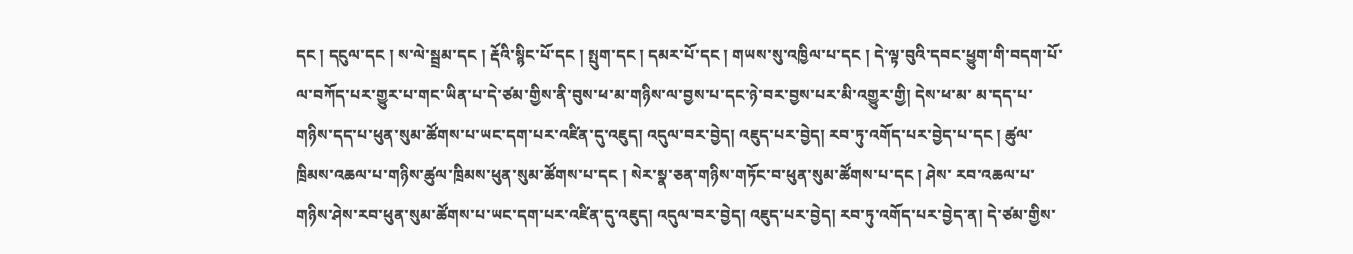དང ། དངུལ་དང ། ས་ལེ་སྦྲམ་དང ། རྡོའི་སྙིང་པོ་དང ། སྤུག་དང ། དམར་པོ་དང ། གཡས་སུ་འཁྱིལ་པ་དང ། དེ་ལྟ་བུའི་དབང་ཕྱུག་གི་བདག་པོ་ལ་བཀོད་པར་གྱུར་པ་གང་ཡིན་པ་དེ་ཙམ་གྱིས་ནི་བུས་ཕ་མ་གཉིས་ལ་བྱས་པ་དང་ཉེ་བར་བྱས་པར་མི་འགྱུར་གྱི། དེས་ཕ་མ་ མ་དད་པ་གཉིས་དད་པ་ཕུན་སུམ་ཚོགས་པ་ཡང་དག་པར་འཛིན་དུ་འཇུད། འདུལ་བར་བྱེད། འཇུད་པར་བྱེད། རབ་ཏུ་འགོད་པར་བྱེད་པ་དང ། ཚུལ་ཁྲིམས་འཆལ་པ་གཉིས་ཚུལ་ཁྲིམས་ཕུན་སུམ་ཚོགས་པ་དང ། སེར་སྣ་ཅན་གཉིས་གཏོང་བ་ཕུན་སུམ་ཚོགས་པ་དང ། ཤེས་ རབ་འཆལ་པ་གཉིས་ཤེས་རབ་ཕུན་སུམ་ཚོགས་པ་ཡང་དག་པར་འཛིན་དུ་འཇུད། འདུལ་བར་བྱེད། འཇུད་པར་བྱེད། རབ་ཏུ་འགོད་པར་བྱེད་ན། དེ་ཙམ་གྱིས་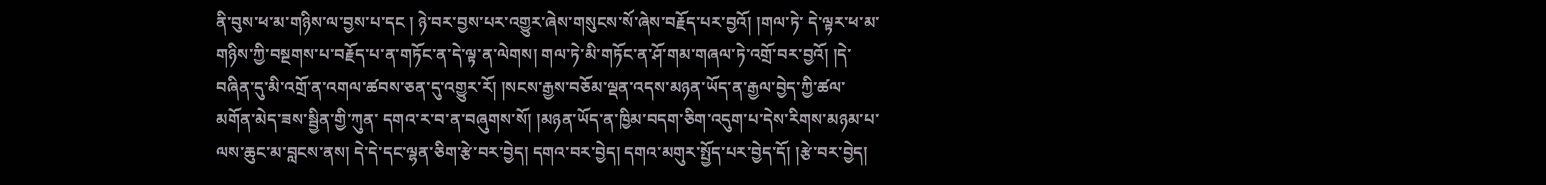ནི་བུས་ཕ་མ་གཉིས་ལ་བྱས་པ་དང ། ཉེ་བར་བྱས་པར་འགྱུར་ཞེས་གསུངས་སོ་ཞེས་བརྗོད་པར་བྱའོ། །གལ་ཏེ་ དེ་ལྟར་ཕ་མ་གཉིས་ཀྱི་བསྔགས་པ་བརྗོད་པ་ན་གཏོང་ན་དེ་ལྟ་ན་ལེགས། གལ་ཏེ་མི་གཏོང་ན་ཤོ་གམ་གཞལ་ཏེ་འགྲོ་བར་བྱའོ། །དེ་བཞིན་དུ་མི་འགྲོ་ན་འགལ་ཚབས་ཅན་དུ་འགྱུར་རོ། །སངས་རྒྱས་བཅོམ་ལྡན་འདས་མཉན་ཡོད་ན་རྒྱལ་བྱེད་ཀྱི་ཚལ་མགོན་མེད་ཟས་སྦྱིན་གྱི་ཀུན་ དགའ་ར་བ་ན་བཞུགས་སོ། །མཉན་ཡོད་ན་ཁྱིམ་བདག་ཅིག་འདུག་པ་དེས་རིགས་མཉམ་པ་ལས་ཆུང་མ་བླངས་ནས། དེ་དེ་དང་ལྷན་ཅིག་རྩེ་བར་བྱེད། དགའ་བར་བྱེད། དགའ་མགུར་སྤྱོད་པར་བྱེད་དོ། །རྩེ་བར་བྱེད།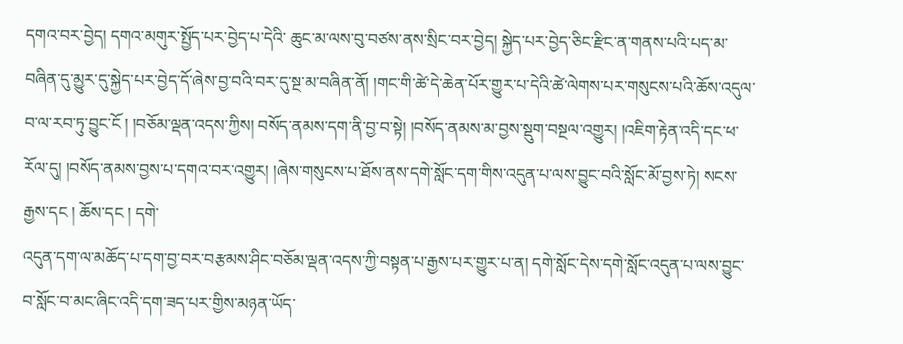དགའ་བར་བྱེད། དགའ་མགུར་སྤྱོད་པར་བྱེད་པ་དེའི་ ཆུང་མ་ལས་བུ་བཙས་ནས་སྲིང་བར་བྱེད། སྐྱེད་པར་བྱེད་ཅིང་རྫིང་ན་གནས་པའི་པད་མ་བཞིན་དུ་མྱུར་དུ་སྐྱེད་པར་བྱེད་དོ་ཞེས་བྱ་བའི་བར་དུ་སྔ་མ་བཞིན་ནོ། །གང་གི་ཚེ་དེ་ཆེན་པོར་གྱུར་པ་དེའི་ཚེ་ལེགས་པར་གསུངས་པའི་ཆོས་འདུལ་བ་ལ་རབ་ཏུ་བྱུང་ངོ ། །བཅོམ་ལྡན་འདས་ཀྱིས། བསོད་ནམས་དག་ནི་བྱ་བ་སྟེ། །བསོད་ནམས་མ་བྱས་སྡུག་བསྔལ་འགྱུར། །འཇིག་རྟེན་འདི་དང་ཕ་རོལ་དུ། །བསོད་ནམས་བྱས་པ་དགའ་བར་འགྱུར། །ཞེས་གསུངས་པ་ཐོས་ནས་དགེ་སློང་དག་གིས་འདུན་པ་ལས་བྱུང་བའི་སློང་མོ་བྱས་ཏེ། སངས་རྒྱས་དང ། ཆོས་དང ། དགེ་
འདུན་དག་ལ་མཆོད་པ་དག་བྱ་བར་བརྩམས་ཤིང་བཅོམ་ལྡན་འདས་ཀྱི་བསྟན་པ་རྒྱས་པར་གྱུར་པ་ན། དགེ་སློང་དེས་དགེ་སློང་འདུན་པ་ལས་བྱུང་བ་སློང་བ་མང་ཞིང་འདི་དག་ཟད་པར་གྱིས་མཉན་ཡོད་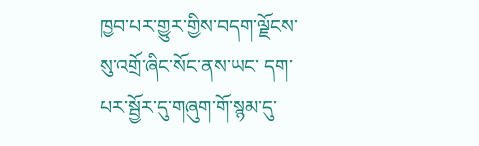ཁྱབ་པར་གྱུར་གྱིས་བདག་ལྗོངས་སུ་འགྲོ་ཞིང་སོང་ནས་ཡང་ དག་པར་སྦྱོར་དུ་གཞུག་གོ་སྙམ་དུ་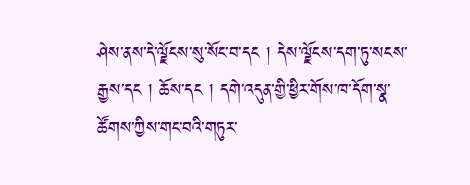ཤེས་ནས་དེ་ལྗོངས་སུ་སོང་བ་དང ། དེས་ལྗོངས་དག་ཏུ་སངས་རྒྱས་དང ། ཆོས་དང ། དགེ་འདུན་གྱི་ཕྱིར་གོས་ཁ་དོག་སྣ་ཚོགས་ཀྱིས་གང་བའི་གཏུར་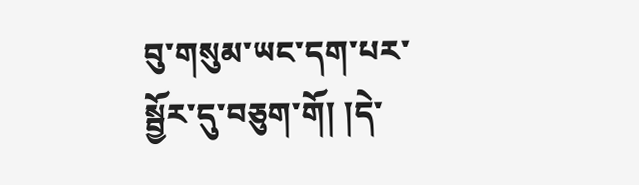བུ་གསུམ་ཡང་དག་པར་སྦྱོར་དུ་བཅུག་གོ། །དེ་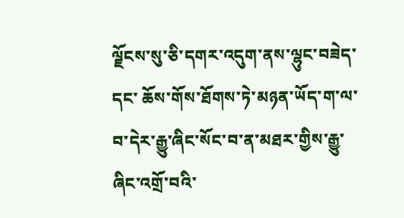ལྗོངས་སུ་ཅི་དགར་འདུག་ནས་ལྷུང་བཟེད་དང་ ཆོས་གོས་ཐོགས་ཏེ་མཉན་ཡོད་ག་ལ་བ་དེར་རྒྱུ་ཞིང་སོང་བ་ན་མཐར་གྱིས་རྒྱུ་ཞིང་འགྲོ་བའི་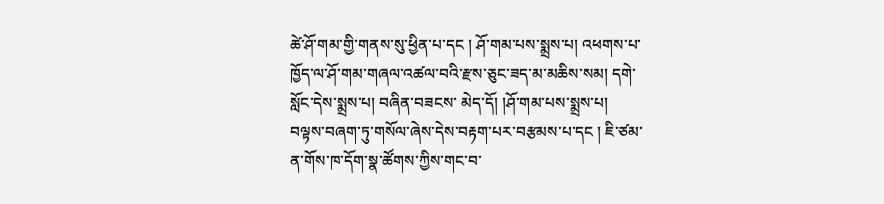ཚེ་ཤོ་གམ་གྱི་གནས་སུ་ཕྱིན་པ་དང ། ཤོ་གམ་པས་སྨྲས་པ། འཕགས་པ་ཁྱོད་ལ་ཤོ་གམ་གཞལ་འཚལ་བའི་རྫས་ཅུང་ཟད་མ་མཆིས་སམ། དགེ་སློང་དེས་སྨྲས་པ། བཞིན་བཟངས་ མེད་དོ། །ཤོ་གམ་པས་སྨྲས་པ། བལྟས་བཞག་ཏུ་གསོལ་ཞེས་དེས་བརྟག་པར་བརྩམས་པ་དང ། ཇི་ཙམ་ན་གོས་ཁ་དོག་སྣ་ཚོགས་ཀྱིས་གང་བ་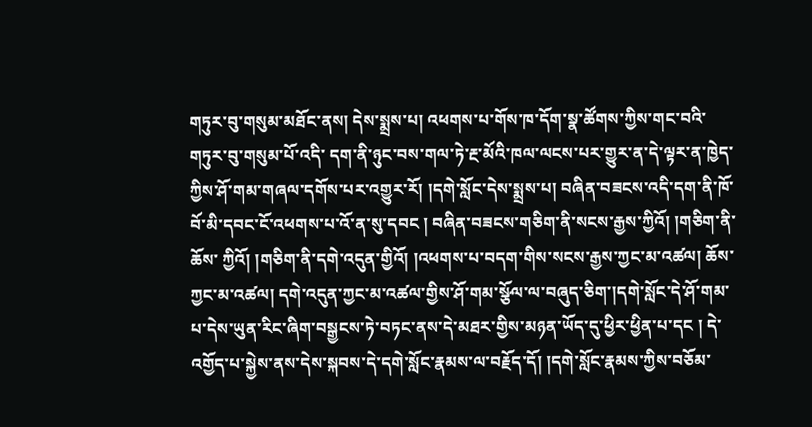གཏུར་བུ་གསུམ་མཐོང་ནས། དེས་སྨྲས་པ། འཕགས་པ་གོས་ཁ་དོག་སྣ་ཚོགས་ཀྱིས་གང་བའི་གཏུར་བུ་གསུམ་པོ་འདི་ དག་ནི་ཉུང་བས་གལ་ཏེ་རྔ་མོའི་ཁལ་ལངས་པར་གྱུར་ན་དེ་ལྟར་ན་ཁྱེད་ཀྱིས་ཤོ་གམ་གཞལ་དགོས་པར་འགྱུར་རོ། །དགེ་སློང་དེས་སྨྲས་པ། བཞིན་བཟངས་འདི་དག་ནི་ཁོ་བོ་མི་དབང་ངོ་འཕགས་པ་འོ་ན་སུ་དབང ། བཞིན་བཟངས་གཅིག་ནི་སངས་རྒྱས་ཀྱིའོ། །གཅིག་ནི་ཆོས་ ཀྱིའོ། །གཅིག་ནི་དགེ་འདུན་གྱིའོ། །འཕགས་པ་བདག་གིས་སངས་རྒྱས་ཀྱང་མ་འཚལ། ཆོས་ཀྱང་མ་འཚལ། དགེ་འདུན་ཀྱང་མ་འཚལ་གྱིས་ཤོ་གམ་སྩོལ་ལ་བཞུད་ཅིག་།དགེ་སློང་དེ་ཤོ་གམ་པ་དེས་ཡུན་རིང་ཞིག་བསྒྱངས་ཏེ་བཏང་ནས་དེ་མཐར་གྱིས་མཉན་ཡོད་དུ་ཕྱིར་ཕྱིན་པ་དང ། དེ་འགྱོད་པ་སྐྱེས་ནས་དེས་སྐབས་དེ་དགེ་སློང་རྣམས་ལ་བརྗོད་དོ། །དགེ་སློང་རྣམས་ཀྱིས་བཅོམ་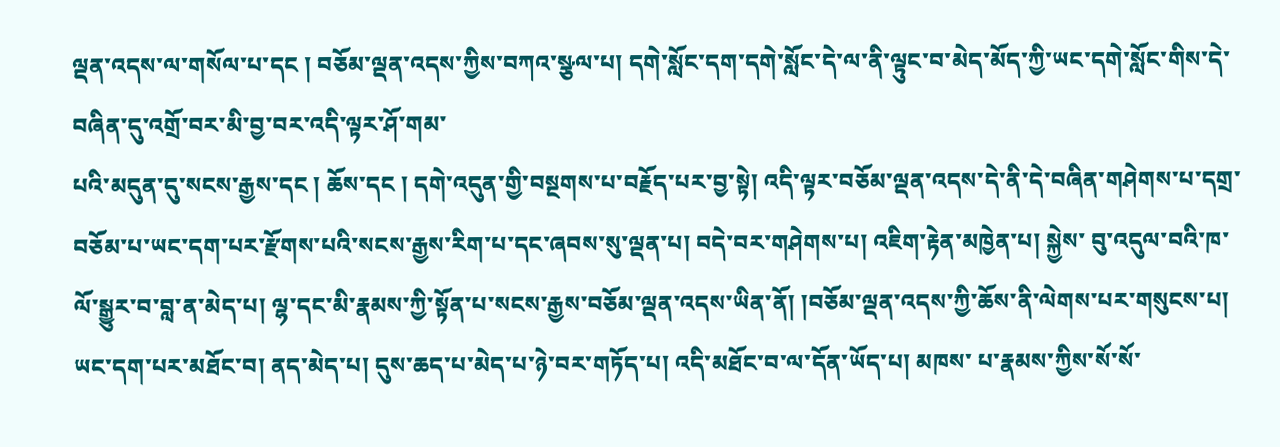ལྡན་འདས་ལ་གསོལ་པ་དང ། བཅོམ་ལྡན་འདས་ཀྱིས་བཀའ་སྩལ་པ། དགེ་སློང་དག་དགེ་སློང་དེ་ལ་ནི་ལྟུང་བ་མེད་མོད་ཀྱི་ཡང་དགེ་སློང་གིས་དེ་བཞིན་དུ་འགྲོ་བར་མི་བྱ་བར་འདི་ལྟར་ཤོ་གམ་
པའི་མདུན་དུ་སངས་རྒྱས་དང ། ཆོས་དང ། དགེ་འདུན་གྱི་བསྔགས་པ་བརྗོད་པར་བྱ་སྟེ། འདི་ལྟར་བཅོམ་ལྡན་འདས་དེ་ནི་དེ་བཞིན་གཤེགས་པ་དགྲ་བཅོམ་པ་ཡང་དག་པར་རྫོགས་པའི་སངས་རྒྱས་རིག་པ་དང་ཞབས་སུ་ལྡན་པ། བདེ་བར་གཤེགས་པ། འཇིག་རྟེན་མཁྱེན་པ། སྐྱེས་ བུ་འདུལ་བའི་ཁ་ལོ་སྒྱུར་བ་བླ་ན་མེད་པ། ལྷ་དང་མི་རྣམས་ཀྱི་སྟོན་པ་སངས་རྒྱས་བཅོམ་ལྡན་འདས་ཡིན་ནོ། །བཅོམ་ལྡན་འདས་ཀྱི་ཆོས་ནི་ལེགས་པར་གསུངས་པ། ཡང་དག་པར་མཐོང་བ། ནད་མེད་པ། དུས་ཆད་པ་མེད་པ་ཉེ་བར་གཏོད་པ། འདི་མཐོང་བ་ལ་དོན་ཡོད་པ། མཁས་ པ་རྣམས་ཀྱིས་སོ་སོ་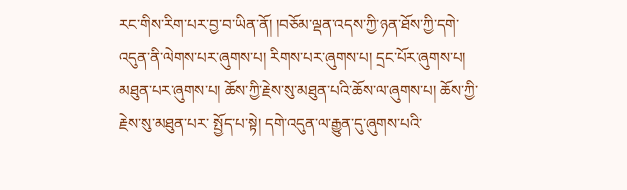རང་གིས་རིག་པར་བྱ་བ་ཡིན་ནོ། །བཅོམ་ལྡན་འདས་ཀྱི་ཉན་ཐོས་ཀྱི་དགེ་འདུན་ནི་ལེགས་པར་ཞུགས་པ། རིགས་པར་ཞུགས་པ། དྲང་པོར་ཞུགས་པ། མཐུན་པར་ཞུགས་པ། ཆོས་ཀྱི་རྗེས་སུ་མཐུན་པའི་ཆོས་ལ་ཞུགས་པ། ཆོས་ཀྱི་རྗེས་སུ་མཐུན་པར་ སྤྱོད་པ་སྟེ། དགེ་འདུན་ལ་རྒྱུན་དུ་ཞུགས་པའི་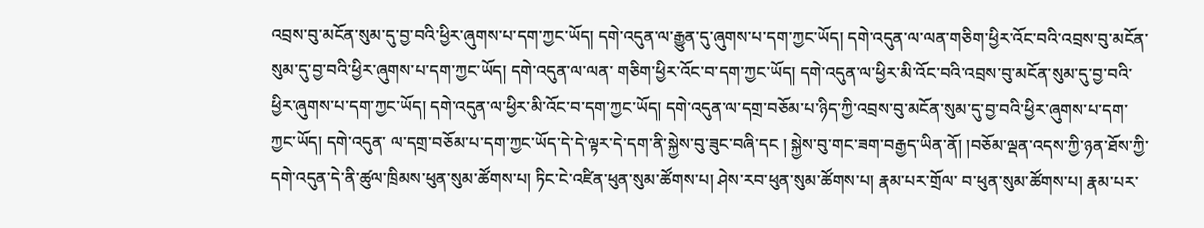འབྲས་བུ་མངོན་སུམ་དུ་བྱ་བའི་ཕྱིར་ཞུགས་པ་དག་ཀྱང་ཡོད། དགེ་འདུན་ལ་རྒྱུན་དུ་ཞུགས་པ་དག་ཀྱང་ཡོད། དགེ་འདུན་ལ་ལན་གཅིག་ཕྱིར་འོང་བའི་འབྲས་བུ་མངོན་སུམ་དུ་བྱ་བའི་ཕྱིར་ཞུགས་པ་དག་ཀྱང་ཡོད། དགེ་འདུན་ལ་ལན་ གཅིག་ཕྱིར་འོང་བ་དག་ཀྱང་ཡོད། དགེ་འདུན་ལ་ཕྱིར་མི་འོང་བའི་འབྲས་བུ་མངོན་སུམ་དུ་བྱ་བའི་ཕྱིར་ཞུགས་པ་དག་ཀྱང་ཡོད། དགེ་འདུན་ལ་ཕྱིར་མི་འོང་བ་དག་ཀྱང་ཡོད། དགེ་འདུན་ལ་དགྲ་བཅོམ་པ་ཉིད་ཀྱི་འབྲས་བུ་མངོན་སུམ་དུ་བྱ་བའི་ཕྱིར་ཞུགས་པ་དག་ཀྱང་ཡོད། དགེ་འདུན་ ལ་དགྲ་བཅོམ་པ་དག་ཀྱང་ཡོད་དེ་དེ་ལྟར་དེ་དག་ནི་སྐྱེས་བུ་ཟུང་བཞི་དང ། སྐྱེས་བུ་གང་ཟག་བརྒྱད་ཡིན་ནོ། །བཅོམ་ལྡན་འདས་ཀྱི་ཉན་ཐོས་ཀྱི་དགེ་འདུན་དེ་ནི་ཚུལ་ཁྲིམས་ཕུན་སུམ་ཚོགས་པ། ཏིང་ངེ་འཛིན་ཕུན་སུམ་ཚོགས་པ། ཤེས་རབ་ཕུན་སུམ་ཚོགས་པ། རྣམ་པར་གྲོལ་ བ་ཕུན་སུམ་ཚོགས་པ། རྣམ་པར་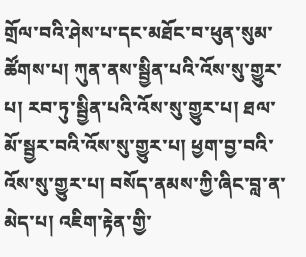གྲོལ་བའི་ཤེས་པ་དང་མཐོང་བ་ཕུན་སུམ་ཚོགས་པ། ཀུན་ནས་སྦྱིན་པའི་འོས་སུ་གྱུར་པ། རབ་ཏུ་སྦྱིན་པའི་འོས་སུ་གྱུར་པ། ཐལ་མོ་སྦྱར་བའི་འོས་སུ་གྱུར་པ། ཕྱག་བྱ་བའི་འོས་སུ་གྱུར་པ། བསོད་ནམས་ཀྱི་ཞིང་བླ་ན་མེད་པ། འཇིག་རྟེན་གྱི་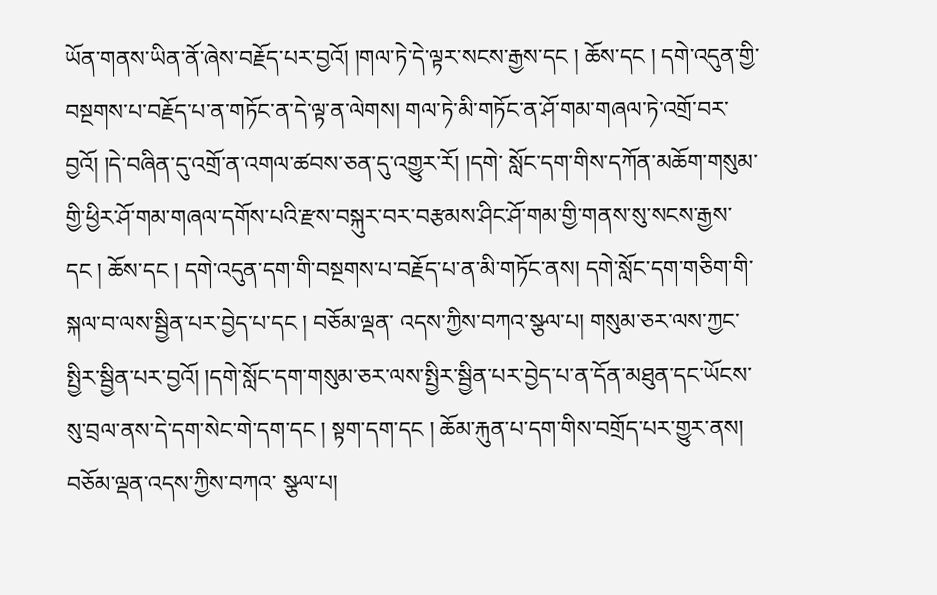ཡོན་གནས་ཡིན་ནོ་ཞེས་བརྗོད་པར་བྱའོ། །གལ་ཏེ་དེ་ལྟར་སངས་རྒྱས་དང ། ཆོས་དང ། དགེ་འདུན་གྱི་བསྔགས་པ་བརྗོད་པ་ན་གཏོང་ན་དེ་ལྟ་ན་ལེགས། གལ་ཏེ་མི་གཏོང་ན་ཤོ་གམ་གཞལ་ཏེ་འགྲོ་བར་བྱའོ། །དེ་བཞིན་དུ་འགྲོ་ན་འགལ་ཚབས་ཅན་དུ་འགྱུར་རོ། །དགེ་ སློང་དག་གིས་དཀོན་མཆོག་གསུམ་གྱི་ཕྱིར་ཤོ་གམ་གཞལ་དགོས་པའི་རྫས་བསྐུར་བར་བརྩམས་ཤིང་ཤོ་གམ་གྱི་གནས་སུ་སངས་རྒྱས་དང ། ཆོས་དང ། དགེ་འདུན་དག་གི་བསྔགས་པ་བརྗོད་པ་ན་མི་གཏོང་ནས། དགེ་སློང་དག་གཅིག་གི་སྐལ་བ་ལས་སྦྱིན་པར་བྱེད་པ་དང ། བཅོམ་ལྡན་ འདས་ཀྱིས་བཀའ་སྩལ་པ། གསུམ་ཅར་ལས་ཀྱང་སྤྱིར་སྦྱིན་པར་བྱའོ། །དགེ་སློང་དག་གསུམ་ཅར་ལས་སྤྱིར་སྦྱིན་པར་བྱེད་པ་ན་དོན་མཐུན་དང་ཡོངས་སུ་བྲལ་ནས་དེ་དག་སེང་གེ་དག་དང ། སྟག་དག་དང ། ཆོམ་རྐུན་པ་དག་གིས་བགྲོད་པར་གྱུར་ནས། བཅོམ་ལྡན་འདས་ཀྱིས་བཀའ་ སྩལ་པ།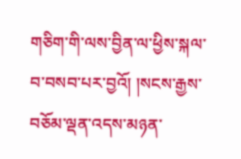གཅིག་གི་ལས་བྱིན་ལ་ཕྱིས་སྐལ་བ་བསབ་པར་བྱའོ། །སངས་རྒྱས་བཅོམ་ལྡན་འདས་མཉན་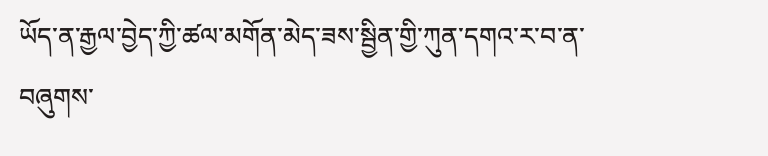ཡོད་ན་རྒྱལ་བྱེད་ཀྱི་ཚལ་མགོན་མེད་ཟས་སྦྱིན་གྱི་ཀུན་དགའ་ར་བ་ན་བཞུགས་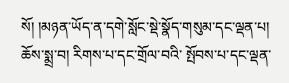སོ། །མཉན་ཡོད་ན་དགེ་སློང་སྡེ་སྣོད་གསུམ་དང་ལྡན་པ། ཆོས་སྨྲ་བ། རིགས་པ་དང་གྲོལ་བའི་ སྤོབས་པ་དང་ལྡན་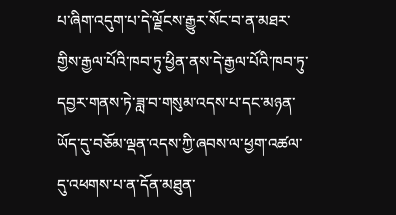པ་ཞིག་འདུག་པ་དེ་ལྗོངས་རྒྱུར་སོང་བ་ན་མཐར་གྱིས་རྒྱལ་པོའི་ཁབ་ཏུ་ཕྱིན་ནས་དེ་རྒྱལ་པོའི་ཁབ་ཏུ་དབྱར་གནས་ཏེ་ཟླ་བ་གསུམ་འདས་པ་དང་མཉན་ཡོད་དུ་བཅོམ་ལྡན་འདས་ཀྱི་ཞབས་ལ་ཕྱག་འཚལ་དུ་འཕགས་པ་ན་དོན་མཐུན་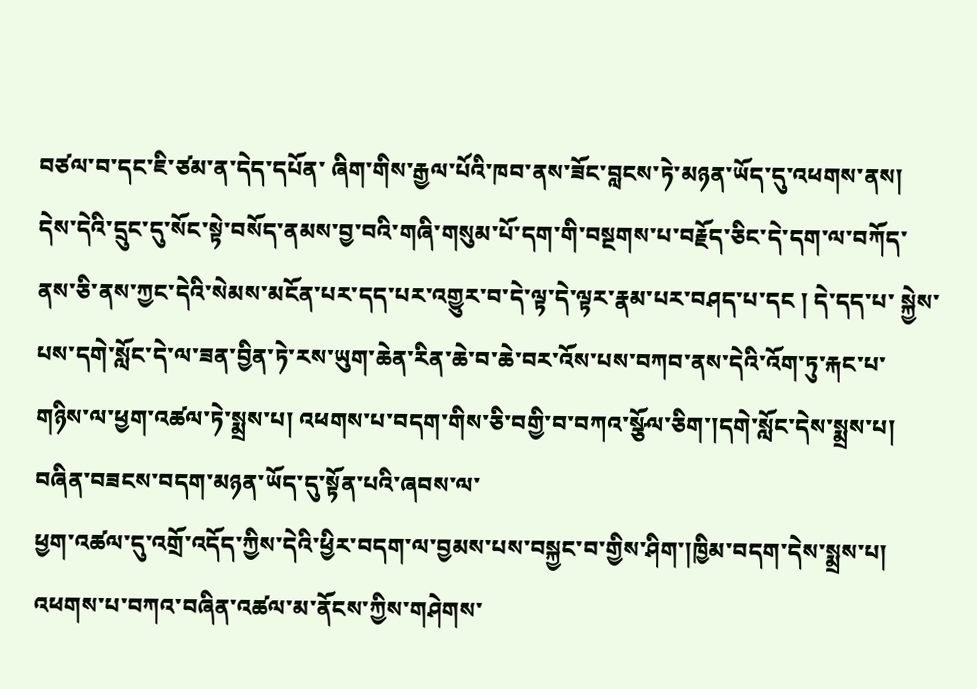བཙལ་བ་དང་ཇི་ཙམ་ན་དེད་དཔོན་ ཞིག་གིས་རྒྱལ་པོའི་ཁབ་ནས་ཟོང་བླངས་ཏེ་མཉན་ཡོད་དུ་འཕགས་ནས། དེས་དེའི་དྲུང་དུ་སོང་སྟེ་བསོད་ནམས་བྱ་བའི་གཞི་གསུམ་པོ་དག་གི་བསྔགས་པ་བརྗོད་ཅིང་དེ་དག་ལ་བཀོད་ནས་ཅི་ནས་ཀྱང་དེའི་སེམས་མངོན་པར་དད་པར་འགྱུར་བ་དེ་ལྟ་དེ་ལྟར་རྣམ་པར་བཤད་པ་དང ། དེ་དད་པ་ སྐྱེས་པས་དགེ་སློང་དེ་ལ་ཟན་བྱིན་ཏེ་རས་ཡུག་ཆེན་རིན་ཆེ་བ་ཆེ་བར་འོས་པས་བཀབ་ནས་དེའི་འོག་ཏུ་རྐང་པ་གཉིས་ལ་ཕྱག་འཚལ་ཏེ་སྨྲས་པ། འཕགས་པ་བདག་གིས་ཅི་བགྱི་བ་བཀའ་སྩོལ་ཅིག་།དགེ་སློང་དེས་སྨྲས་པ། བཞིན་བཟངས་བདག་མཉན་ཡོད་དུ་སྟོན་པའི་ཞབས་ལ་
ཕྱག་འཚལ་དུ་འགྲོ་འདོད་ཀྱིས་དེའི་ཕྱིར་བདག་ལ་བྱམས་པས་བསྐྱང་བ་གྱིས་ཤིག་།ཁྱིམ་བདག་དེས་སྨྲས་པ། འཕགས་པ་བཀའ་བཞིན་འཚལ་མ་ནོངས་ཀྱིས་གཤེགས་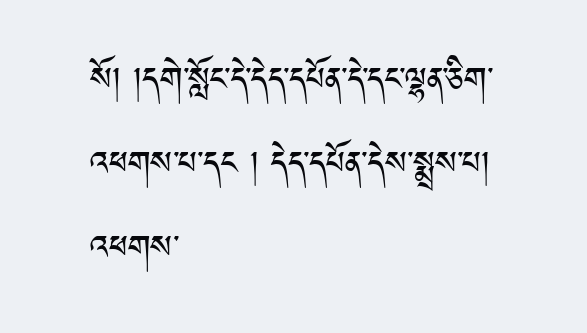སོ། །དགེ་སློང་དེ་དེད་དཔོན་དེ་དང་ལྷན་ཅིག་འཕགས་པ་དང ། དེད་དཔོན་དེས་སྨྲས་པ། འཕགས་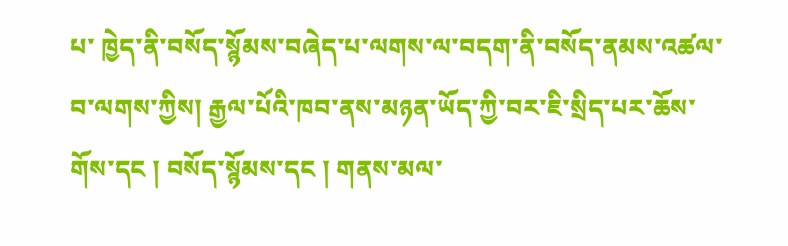པ་ ཁྱེད་ནི་བསོད་སྙོམས་བཞེད་པ་ལགས་ལ་བདག་ནི་བསོད་ནམས་འཚལ་བ་ལགས་ཀྱིས། རྒྱལ་པོའི་ཁབ་ནས་མཉན་ཡོད་ཀྱི་བར་ཇི་སྲིད་པར་ཆོས་གོས་དང ། བསོད་སྙོམས་དང ། གནས་མལ་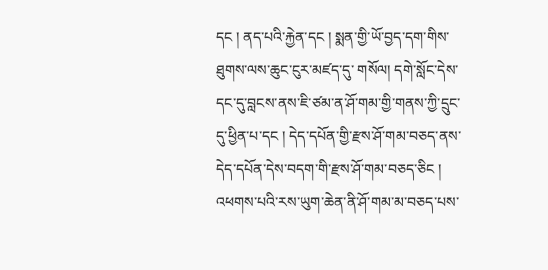དང ། ནད་པའི་རྐྱེན་དང ། སྨན་གྱི་ཡོ་བྱད་དག་གིས་ཐུགས་ལས་ཆུང་ངུར་མཛད་དུ་ གསོལ། དགེ་སློང་དེས་དང་དུ་བླངས་ནས་ཇི་ཙམ་ན་ཤོ་གམ་གྱི་གནས་ཀྱི་དྲུང་དུ་ཕྱིན་པ་དང ། དེད་དཔོན་གྱི་རྫས་ཤོ་གམ་བཅད་ནས་དེད་དཔོན་དེས་བདག་གི་རྫས་ཤོ་གམ་བཅད་ཅིང ། འཕགས་པའི་རས་ཡུག་ཆེན་ནི་ཤོ་གམ་མ་བཅད་པས་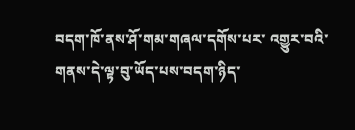བདག་ཁོ་ནས་ཤོ་གམ་གཞལ་དགོས་པར་ འགྱུར་བའི་གནས་དེ་ལྟ་བུ་ཡོད་པས་བདག་ཉིད་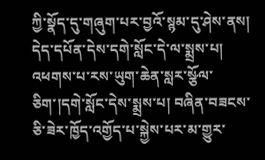ཀྱི་སྣོད་དུ་གཞུག་པར་བྱའོ་སྙམ་དུ་ཤེས་ནས། དེད་དཔོན་དེས་དགེ་སློང་དེ་ལ་སྨྲས་པ། འཕགས་པ་རས་ཡུག་ཆེན་སླར་སྩོལ་ཅིག་།དགེ་སློང་དེས་སྨྲས་པ། བཞིན་བཟངས་ཅི་ཟེར་ཁྱོད་འགྱོད་པ་སྐྱེས་པར་མ་གྱུར་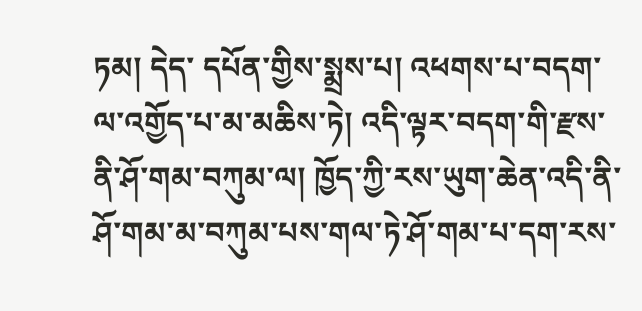ཏམ། དེད་ དཔོན་གྱིས་སྨྲས་པ། འཕགས་པ་བདག་ལ་འགྱོད་པ་མ་མཆིས་ཏེ། འདི་ལྟར་བདག་གི་རྫས་ནི་ཤོ་གམ་བཀུམ་ལ། ཁྱོད་ཀྱི་རས་ཡུག་ཆེན་འདི་ནི་ཤོ་གམ་མ་བཀུམ་པས་གལ་ཏེ་ཤོ་གམ་པ་དག་རས་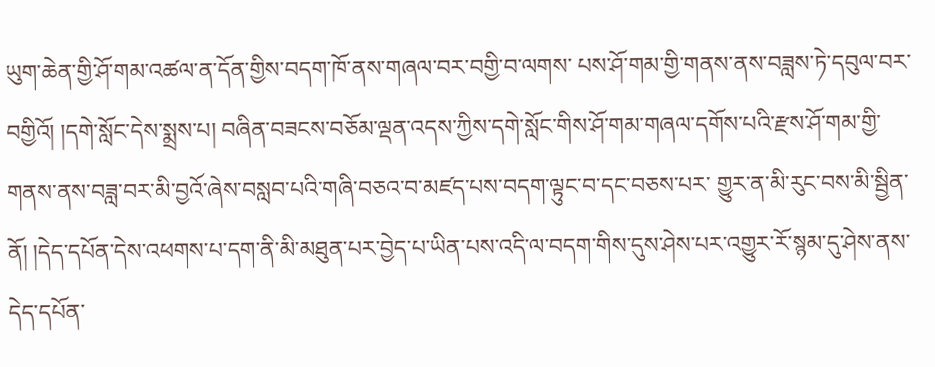ཡུག་ཆེན་གྱི་ཤོ་གམ་འཚལ་ན་དོན་གྱིས་བདག་ཁོ་ནས་གཞལ་བར་བགྱི་བ་ལགས་ པས་ཤོ་གམ་གྱི་གནས་ནས་བཟླས་ཏེ་དབུལ་བར་བགྱིའོ། །དགེ་སློང་དེས་སྨྲས་པ། བཞིན་བཟངས་བཅོམ་ལྡན་འདས་ཀྱིས་དགེ་སློང་གིས་ཤོ་གམ་གཞལ་དགོས་པའི་རྫས་ཤོ་གམ་གྱི་གནས་ནས་བཟླ་བར་མི་བྱའོ་ཞེས་བསླབ་པའི་གཞི་བཅའ་བ་མཛད་པས་བདག་ལྟུང་བ་དང་བཅས་པར་ གྱུར་ན་མི་རུང་བས་མི་སྦྱིན་ནོ། །དེད་དཔོན་དེས་འཕགས་པ་དག་ནི་མི་མཐུན་པར་བྱེད་པ་ཡིན་པས་འདི་ལ་བདག་གིས་དུས་ཤེས་པར་འགྱུར་རོ་སྙམ་དུ་ཤེས་ནས་དེད་དཔོན་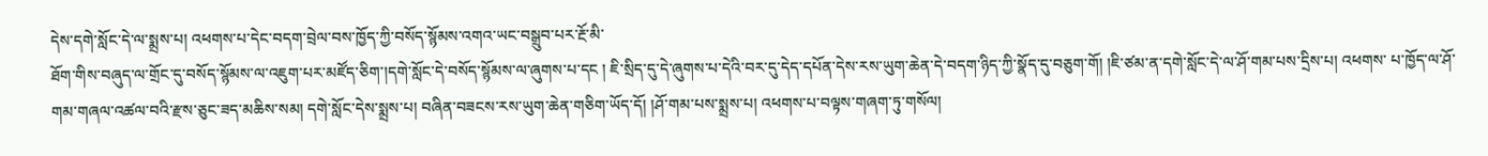དེས་དགེ་སློང་དེ་ལ་སྨྲས་པ། འཕགས་པ་དེང་བདག་བྲེལ་བས་ཁྱོད་ཀྱི་བསོད་སྙོམས་འགའ་ཡང་བསྒྲུབ་པར་རྔོ་མི་
ཐོག་གིས་བཞུད་ལ་གྲོང་དུ་བསོད་སྙོམས་ལ་འཇུག་པར་མཛོད་ཅིག་།དགེ་སློང་དེ་བསོད་སྙོམས་ལ་ཞུགས་པ་དང ། ཇི་སྲིད་དུ་དེ་ཞུགས་པ་དེའི་བར་དུ་དེད་དཔོན་དེས་རས་ཡུག་ཆེན་དེ་བདག་ཉིད་ཀྱི་སྣོད་དུ་བཅུག་གོ། །ཇི་ཙམ་ན་དགེ་སློང་དེ་ལ་ཤོ་གམ་པས་དྲིས་པ། འཕགས་ པ་ཁྱོད་ལ་ཤོ་གམ་གཞལ་འཚལ་བའི་རྫས་ཅུང་ཟད་མཆིས་སམ། དགེ་སློང་དེས་སྨྲས་པ། བཞིན་བཟངས་རས་ཡུག་ཆེན་གཅིག་ཡོད་དོ། །ཤོ་གམ་པས་སྨྲས་པ། འཕགས་པ་བལྟས་གཞག་ཏུ་གསོལ།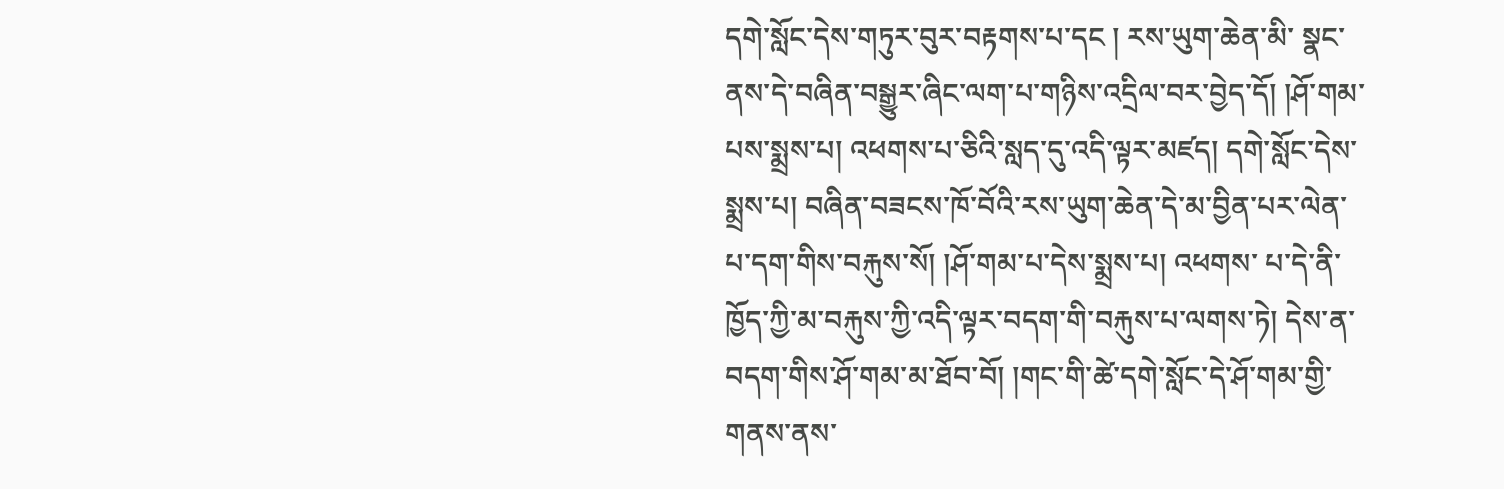དགེ་སློང་དེས་གཏུར་བུར་བརྟགས་པ་དང ། རས་ཡུག་ཆེན་མི་ སྣང་ནས་དེ་བཞིན་བསྒྱུར་ཞིང་ལག་པ་གཉིས་འདྲིལ་བར་བྱེད་དོ། །ཤོ་གམ་པས་སྨྲས་པ། འཕགས་པ་ཅིའི་སླད་དུ་འདི་ལྟར་མཛད། དགེ་སློང་དེས་སྨྲས་པ། བཞིན་བཟངས་ཁོ་བོའི་རས་ཡུག་ཆེན་དེ་མ་བྱིན་པར་ལེན་པ་དག་གིས་བརྐུས་སོ། །ཤོ་གམ་པ་དེས་སྨྲས་པ། འཕགས་ པ་དེ་ནི་ཁྱོད་ཀྱི་མ་བརྐུས་ཀྱི་འདི་ལྟར་བདག་གི་བརྐུས་པ་ལགས་ཏེ། དེས་ན་བདག་གིས་ཤོ་གམ་མ་ཐོབ་བོ། །གང་གི་ཚེ་དགེ་སློང་དེ་ཤོ་གམ་གྱི་གནས་ནས་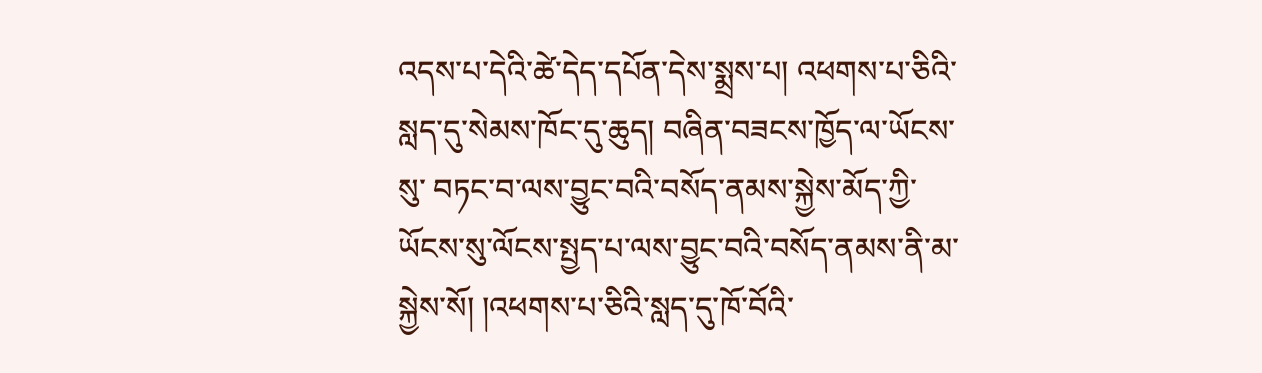འདས་པ་དེའི་ཚེ་དེད་དཔོན་དེས་སྨྲས་པ། འཕགས་པ་ཅིའི་སླད་དུ་སེམས་ཁོང་དུ་ཆུད། བཞིན་བཟངས་ཁྱོད་ལ་ཡོངས་སུ་ བཏང་བ་ལས་བྱུང་བའི་བསོད་ནམས་སྐྱེས་མོད་ཀྱི་ཡོངས་སུ་ལོངས་སྤྱད་པ་ལས་བྱུང་བའི་བསོད་ནམས་ནི་མ་སྐྱེས་སོ། །འཕགས་པ་ཅིའི་སླད་དུ་ཁོ་བོའི་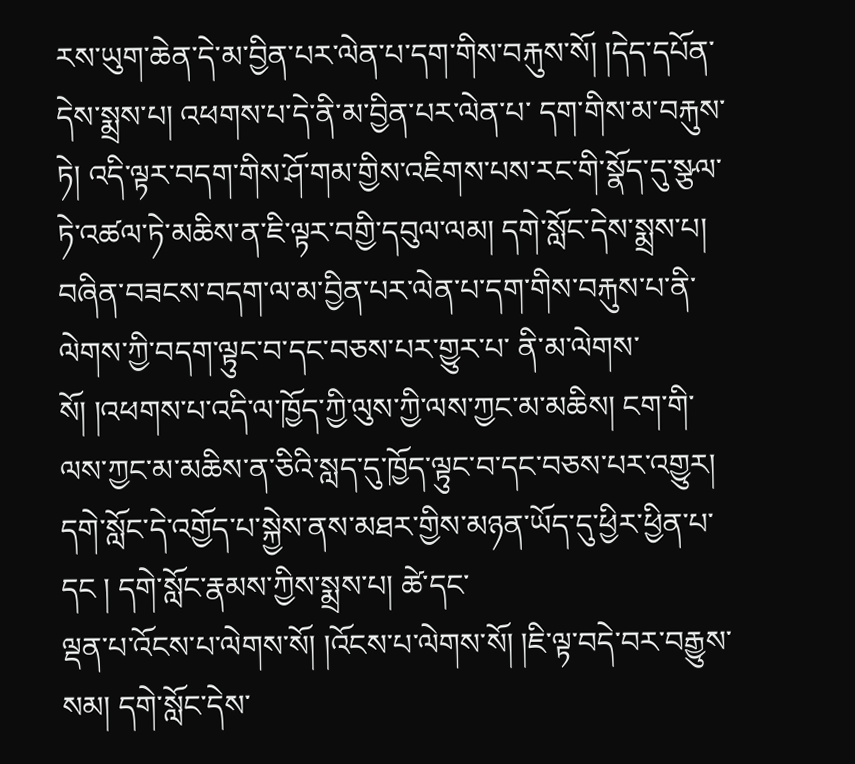རས་ཡུག་ཆེན་དེ་མ་བྱིན་པར་ལེན་པ་དག་གིས་བརྐུས་སོ། །དེད་དཔོན་དེས་སྨྲས་པ། འཕགས་པ་དེ་ནི་མ་བྱིན་པར་ལེན་པ་ དག་གིས་མ་བརྐུས་ཏེ། འདི་ལྟར་བདག་གིས་ཤོ་གམ་གྱིས་འཇིགས་པས་རང་གི་སྣོད་དུ་སྩལ་ཏེ་འཚལ་ཏེ་མཆིས་ན་ཇི་ལྟར་བགྱི་དབུལ་ལམ། དགེ་སློང་དེས་སྨྲས་པ། བཞིན་བཟངས་བདག་ལ་མ་བྱིན་པར་ལེན་པ་དག་གིས་བརྐུས་པ་ནི་ལེགས་ཀྱི་བདག་ལྟུང་བ་དང་བཅས་པར་གྱུར་པ་ ནི་མ་ལེགས་སོ། །འཕགས་པ་འདི་ལ་ཁྱོད་ཀྱི་ལུས་ཀྱི་ལས་ཀྱང་མ་མཆིས། ངག་གི་ལས་ཀྱང་མ་མཆིས་ན་ཅིའི་སླད་དུ་ཁྱོད་ལྟུང་བ་དང་བཅས་པར་འགྱུར། དགེ་སློང་དེ་འགྱོད་པ་སྐྱེས་ནས་མཐར་གྱིས་མཉན་ཡོད་དུ་ཕྱིར་ཕྱིན་པ་དང ། དགེ་སློང་རྣམས་ཀྱིས་སྨྲས་པ། ཚེ་དང་
ལྡན་པ་འོངས་པ་ལེགས་སོ། །འོངས་པ་ལེགས་སོ། །ཇི་ལྟ་བདེ་བར་བརྒྱུས་སམ། དགེ་སློང་དེས་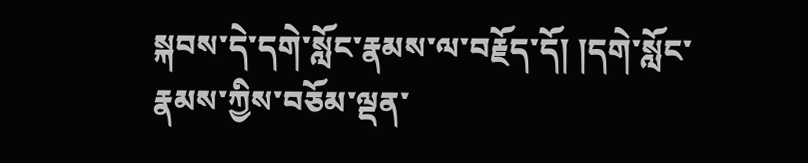སྐབས་དེ་དགེ་སློང་རྣམས་ལ་བརྗོད་དོ། །དགེ་སློང་རྣམས་ཀྱིས་བཅོམ་ལྡན་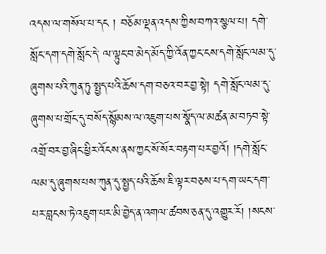འདས་ལ་གསོལ་པ་དང ། བཅོམ་ལྡན་འདས་ཀྱིས་བཀའ་སྩལ་པ། དགེ་སློང་དག་དགེ་སློང་དེ་ ལ་ལྟུང་བ་མེད་མོད་ཀྱི་འོན་ཀྱང་ངས་དགེ་སློང་ལམ་དུ་ཞུགས་པའི་ཀུན་ཏུ་སྤྱད་པའི་ཆོས་དག་བཅའ་བར་བྱ་སྟེ། དགེ་སློང་ལམ་དུ་ཞུགས་པ་གྲོང་དུ་བསོད་སྙོམས་ལ་འཇུག་པས་སྣོད་ལ་མཚན་མ་བཏབ་སྟེ་འགྲོ་བར་བྱ་ཞིང་ཕྱིར་འོངས་ནས་ཀྱང་སོ་སོར་བརྟག་པར་བྱའོ། །དགེ་སློང་ ལམ་དུ་ཞུགས་པས་ཀུན་དུ་སྤྱད་པའི་ཆོས་ཇི་ལྟར་བཅས་པ་དག་ཡང་དག་པར་བླངས་ཏེ་འཇུག་པར་མི་བྱེད་ན་འགལ་ཚབས་ཅན་དུ་འགྱུར་རོ། །སངས་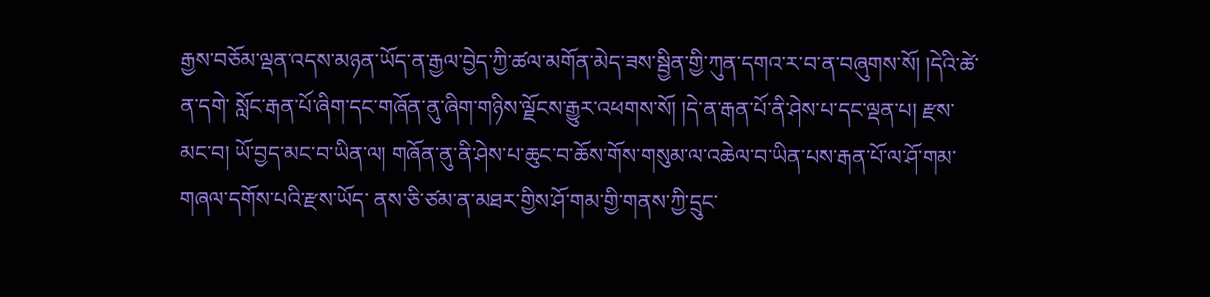རྒྱས་བཅོམ་ལྡན་འདས་མཉན་ཡོད་ན་རྒྱལ་བྱེད་ཀྱི་ཚལ་མགོན་མེད་ཟས་སྦྱིན་གྱི་ཀུན་དགའ་ར་བ་ན་བཞུགས་སོ། །དེའི་ཚེ་ན་དགེ་ སློང་རྒན་པོ་ཞིག་དང་གཞོན་ནུ་ཞིག་གཉིས་ལྗོངས་རྒྱུར་འཕགས་སོ། །དེ་ན་རྒན་པོ་ནི་ཤེས་པ་དང་ལྡན་པ། རྫས་མང་བ། ཡོ་བྱད་མང་བ་ཡིན་ལ། གཞོན་ནུ་ནི་ཤེས་པ་ཆུང་བ་ཆོས་གོས་གསུམ་ལ་འཆེལ་བ་ཡིན་པས་རྒན་པོ་ལ་ཤོ་གམ་གཞལ་དགོས་པའི་རྫས་ཡོད་ ནས་ཅི་ཙམ་ན་མཐར་གྱིས་ཤོ་གམ་གྱི་གནས་ཀྱི་དྲུང་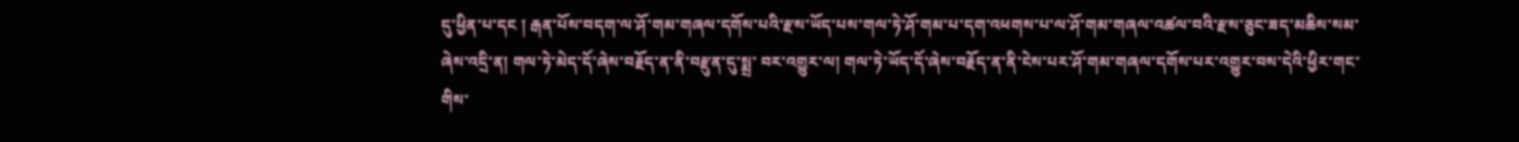དུ་ཕྱིན་པ་དང ། རྒན་པོས་བདག་ལ་ཤོ་གམ་གཞལ་དགོས་པའི་རྫས་ཡོད་པས་གལ་ཏེ་ཤོ་གམ་པ་དག་འཕགས་པ་ལ་ཤོ་གམ་གཞལ་འཚལ་བའི་རྫས་ཅུང་ཟད་མཆིས་སམ་ཞེས་འདྲི་ན། གལ་ཏེ་མེད་དོ་ཞེས་བརྗོད་ན་ནི་བརྫུན་དུ་སྨྲ་ བར་འགྱུར་ལ། གལ་ཏེ་ཡོད་དོ་ཞེས་བརྗོད་ན་ནི་ངེས་པར་ཤོ་གམ་གཞལ་དགོས་པར་འགྱུར་བས་དེའི་ཕྱིར་གང་གིས་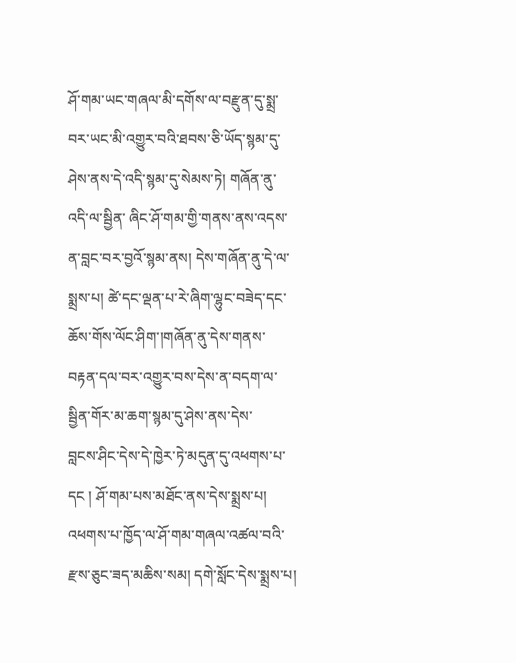ཤོ་གམ་ཡང་གཞལ་མི་དགོས་ལ་བརྫུན་དུ་སྨྲ་བར་ཡང་མི་འགྱུར་བའི་ཐབས་ཅི་ཡོད་སྙམ་དུ་ཤེས་ནས་དེ་འདི་སྙམ་དུ་སེམས་ཏེ། གཞོན་ནུ་འདི་ལ་སྦྱིན་ ཞིང་ཤོ་གམ་གྱི་གནས་ནས་འདས་ན་བླང་བར་བྱའོ་སྙམ་ནས། དེས་གཞོན་ནུ་དེ་ལ་སྨྲས་པ། ཚེ་དང་ལྡན་པ་རེ་ཞིག་ལྷུང་བཟེད་དང་ཆོས་གོས་ལོང་ཤིག་།གཞོན་ནུ་དེས་གནས་བརྟན་དལ་བར་འགྱུར་བས་དེས་ན་བདག་ལ་སྦྱིན་གོར་མ་ཆག་སྙམ་དུ་ཤེས་ནས་དེས་
བླངས་ཤིང་དེས་དེ་ཁྱེར་ཏེ་མདུན་དུ་འཕགས་པ་དང ། ཤོ་གམ་པས་མཐོང་ནས་དེས་སྨྲས་པ། འཕགས་པ་ཁྱོད་ལ་ཤོ་གམ་གཞལ་འཚལ་བའི་རྫས་ཅུང་ཟད་མཆིས་སམ། དགེ་སློང་དེས་སྨྲས་པ།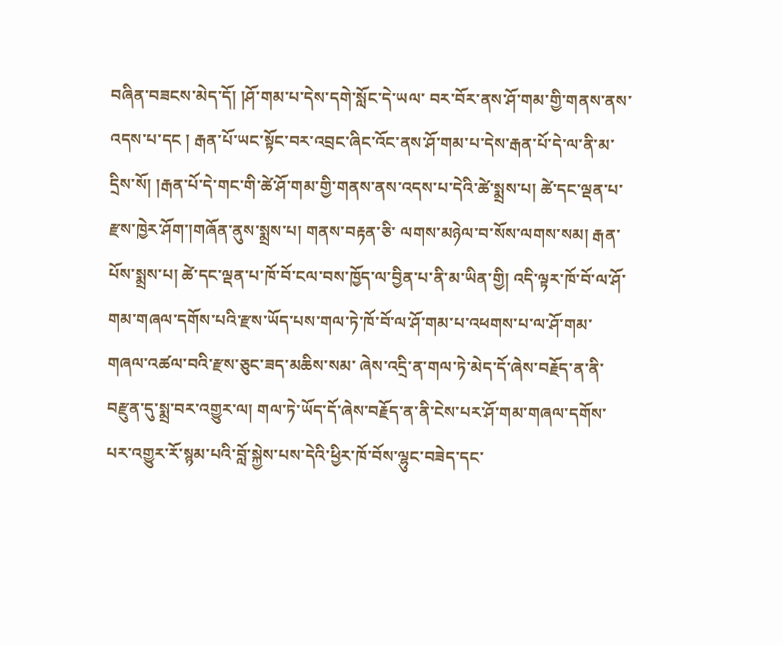བཞིན་བཟངས་མེད་དོ། །ཤོ་གམ་པ་དེས་དགེ་སློང་དེ་ཡལ་ བར་བོར་ནས་ཤོ་གམ་གྱི་གནས་ནས་འདས་པ་དང ། རྒན་པོ་ཡང་སྟོང་བར་འབྲང་ཞིང་འོང་ནས་ཤོ་གམ་པ་དེས་རྒན་པོ་དེ་ལ་ནི་མ་དྲིས་སོ། །རྒན་པོ་དེ་གང་གི་ཚེ་ཤོ་གམ་གྱི་གནས་ནས་འདས་པ་དེའི་ཚེ་སྨྲས་པ། ཚེ་དང་ལྡན་པ་རྫས་ཁྱེར་ཤོག་།གཞོན་ནུས་སྨྲས་པ། གནས་བརྟན་ཅི་ ལགས་མཉེལ་བ་སོས་ལགས་སམ། རྒན་པོས་སྨྲས་པ། ཚེ་དང་ལྡན་པ་ཁོ་བོ་ངལ་བས་ཁྱོད་ལ་བྱིན་པ་ནི་མ་ཡིན་གྱི། འདི་ལྟར་ཁོ་བོ་ལ་ཤོ་གམ་གཞལ་དགོས་པའི་རྫས་ཡོད་པས་གལ་ཏེ་ཁོ་བོ་ལ་ཤོ་གམ་པ་འཕགས་པ་ལ་ཤོ་གམ་གཞལ་འཚལ་བའི་རྫས་ཅུང་ཟད་མཆིས་སམ་ ཞེས་འདྲི་ན་གལ་ཏེ་མེད་དོ་ཞེས་བརྗོད་ན་ནི་བརྫུན་དུ་སྨྲ་བར་འགྱུར་ལ། གལ་ཏེ་ཡོད་དོ་ཞེས་བརྗོད་ན་ནི་ངེས་པར་ཤོ་གམ་གཞལ་དགོས་པར་འགྱུར་རོ་སྙམ་པའི་བློ་སྐྱེས་པས་དེའི་ཕྱིར་ཁོ་བོས་ལྷུང་བཟེད་དང་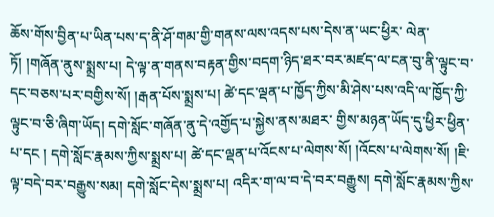ཆོས་གོས་བྱིན་པ་ཡིན་པས་ད་ནི་ཤོ་གམ་གྱི་གནས་ལས་འདས་པས་དེས་ན་ཡང་ཕྱིར་ ལེན་ཏོ། །གཞོན་ནུས་སྨྲས་པ། དེ་ལྟ་ན་གནས་བརྟན་གྱིས་བདག་ཉིད་ཐར་བར་མཛད་ལ་ངན་བུ་ནི་ལྟུང་བ་དང་བཅས་པར་བགྱིས་སོ། །རྒན་པོས་སྨྲས་པ། ཚེ་དང་ལྡན་པ་ཁྱོད་ཀྱིས་མི་ཤེས་པས་འདི་ལ་ཁྱོད་ཀྱི་ལྟུང་བ་ཅི་ཞིག་ཡོད། དགེ་སློང་གཞོན་ནུ་དེ་འགྱོད་པ་སྐྱེས་ནས་མཐར་ གྱིས་མཉན་ཡོད་དུ་ཕྱིར་ཕྱིན་པ་དང ། དགེ་སློང་རྣམས་ཀྱིས་སྨྲས་པ། ཚེ་དང་ལྡན་པ་འོངས་པ་ལེགས་སོ། །འོངས་པ་ལེགས་སོ། །ཇི་ལྟ་བདེ་བར་བརྒྱུས་སམ། དགེ་སློང་དེས་སྨྲས་པ། འདིར་ག་ལ་བ་དེ་བར་བརྒྱུས། དགེ་སློང་རྣམས་ཀྱིས་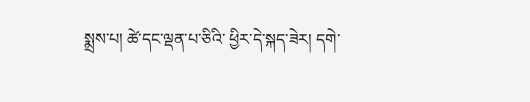སྨྲས་པ། ཚེ་དང་ལྡན་པ་ཅིའི་ ཕྱིར་དེ་སྐད་ཟེར། དགེ་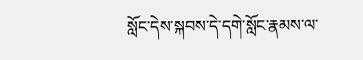སློང་དེས་སྐབས་དེ་དགེ་སློང་རྣམས་ལ་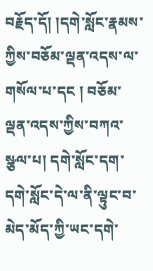བརྗོད་དོ། །དགེ་སློང་རྣམས་ཀྱིས་བཅོམ་ལྡན་འདས་ལ་གསོལ་པ་དང ། བཅོམ་ལྡན་འདས་ཀྱིས་བཀའ་སྩལ་པ། དགེ་སློང་དག་དགེ་སློང་དེ་ལ་ནི་ལྟུང་བ་མེད་མོད་ཀྱི་ཡང་དགེ་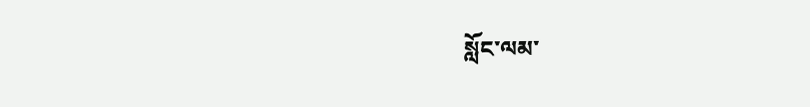སློང་ལམ་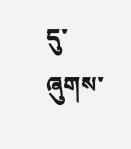དུ་ཞུགས་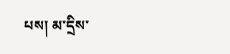པས། མ་དྲིས་